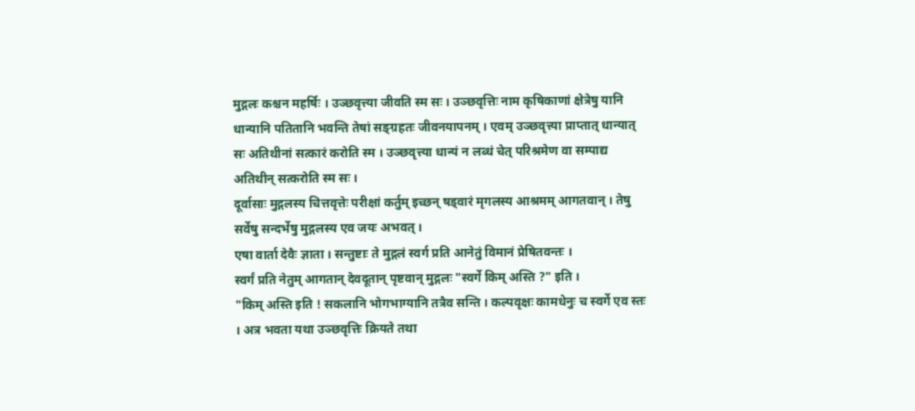मुद्गलः कश्चन महर्षिः । उञ्छवृत्त्या जीवति स्म सः । उञ्छवृत्तिः नाम कृषिकाणां क्षेत्रेषु यानि धान्यानि पतितानि भवन्ति तेषां सङ्ग्रहतः जीवनयापनम् । एवम् उञ्छवृत्त्या प्राप्तात् धान्यात् सः अतिथीनां सत्कारं करोति स्म । उञ्छवृत्त्या धान्यं न लब्धं चेत् परिश्रमेण वा सम्पाद्य अतिथीन् सत्करोति स्म सः ।
दूर्वासाः मुद्गलस्य चित्तवृत्तेः परीक्षां कर्तुम् इच्छन् षड्वारं मृगलस्य आश्रमम् आगतवान् । तेषु सर्वेषु सन्दर्भेषु मुद्गलस्य एव जयः अभवत् ।
एषा वार्ता देवैः ज्ञाता । सन्तुष्टाः ते मुद्गलं स्वर्ग प्रति आनेतुं विमानं प्रेषितवन्तः ।
स्वर्गं प्रति नेतुम् आगतान् देवदूतान् पृष्टवान् मुद्गलः "स्वर्गे किम् अस्ति ?" इति ।
"किम् अस्ति इति ! सकलानि भोगभाग्यानि तत्रैव सन्ति । कल्पवृक्षः कामधेनुः च स्वर्गे एव स्तः । अत्र भवता यथा उञ्छवृत्तिः क्रियते तथा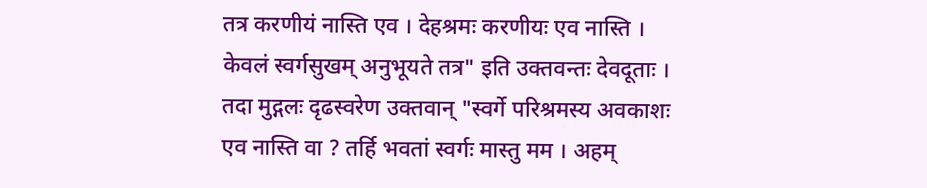तत्र करणीयं नास्ति एव । देहश्रमः करणीयः एव नास्ति । केवलं स्वर्गसुखम् अनुभूयते तत्र" इति उक्तवन्तः देवदूताः ।
तदा मुद्गलः दृढस्वरेण उक्तवान् "स्वर्गे परिश्रमस्य अवकाशः एव नास्ति वा ? तर्हि भवतां स्वर्गः मास्तु मम । अहम्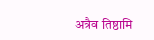अत्रैव तिष्ठामि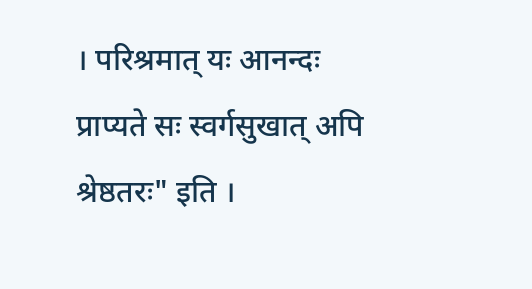। परिश्रमात् यः आनन्दः प्राप्यते सः स्वर्गसुखात् अपि श्रेष्ठतरः" इति ।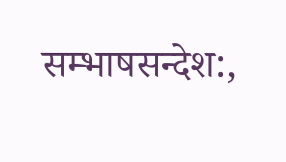सम्भाषसन्देश:,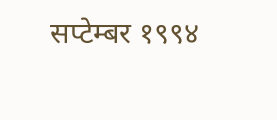सप्टेम्बर १९९४